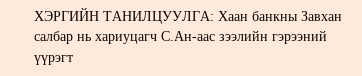ХЭРГИЙН ТАНИЛЦУУЛГА: Хаан банкны Завхан салбар нь хариуцагч С.Ан-аас зээлийн гэрээний үүрэгт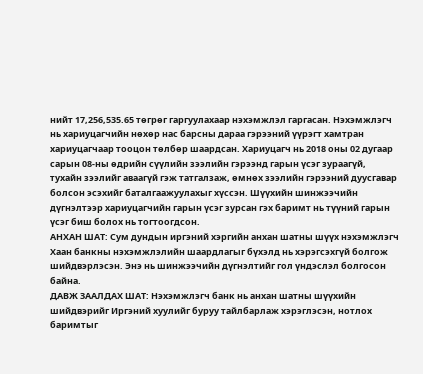нийт 17,256,535.65 төгрөг гаргуулахаар нэхэмжлэл гаргасан. Нэхэмжлэгч нь хариуцагчийн нөхөр нас барсны дараа гэрээний үүрэгт хамтран хариуцагчаар тооцон төлбөр шаардсан. Хариуцагч нь 2018 оны 02 дугаар сарын 08-ны өдрийн сүүлийн зээлийн гэрээнд гарын үсэг зураагүй, тухайн зээлийг аваагүй гэж татгалзаж, өмнөх зээлийн гэрээний дуусгавар болсон эсэхийг баталгаажуулахыг хүссэн. Шүүхийн шинжээчийн дүгнэлтээр хариуцагчийн гарын үсэг зурсан гэх баримт нь түүний гарын үсэг биш болох нь тогтоогдсон.
АНХАН ШАТ: Сум дундын иргэний хэргийн анхан шатны шүүх нэхэмжлэгч Хаан банкны нэхэмжлэлийн шаардлагыг бүхэлд нь хэрэгсэхгүй болгож шийдвэрлэсэн. Энэ нь шинжээчийн дүгнэлтийг гол үндэслэл болгосон байна.
ДАВЖ ЗААЛДАХ ШАТ: Нэхэмжлэгч банк нь анхан шатны шүүхийн шийдвэрийг Иргэний хуулийг буруу тайлбарлаж хэрэглэсэн, нотлох баримтыг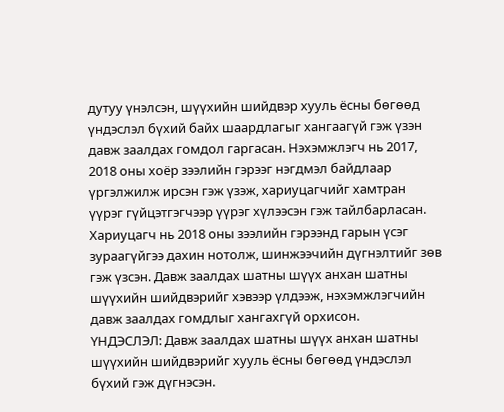дутуу үнэлсэн, шүүхийн шийдвэр хууль ёсны бөгөөд үндэслэл бүхий байх шаардлагыг хангаагүй гэж үзэн давж заалдах гомдол гаргасан. Нэхэмжлэгч нь 2017, 2018 оны хоёр зээлийн гэрээг нэгдмэл байдлаар үргэлжилж ирсэн гэж үзэж, хариуцагчийг хамтран үүрэг гүйцэтгэгчээр үүрэг хүлээсэн гэж тайлбарласан. Хариуцагч нь 2018 оны зээлийн гэрээнд гарын үсэг зураагүйгээ дахин нотолж, шинжээчийн дүгнэлтийг зөв гэж үзсэн. Давж заалдах шатны шүүх анхан шатны шүүхийн шийдвэрийг хэвээр үлдээж, нэхэмжлэгчийн давж заалдах гомдлыг хангахгүй орхисон.
ҮНДЭСЛЭЛ: Давж заалдах шатны шүүх анхан шатны шүүхийн шийдвэрийг хууль ёсны бөгөөд үндэслэл бүхий гэж дүгнэсэн.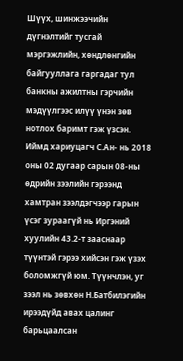Шүүх, шинжээчийн дүгнэлтийг тусгай мэргэжлийн, хөндлөнгийн байгууллага гаргадаг тул банкны ажилтны гэрчийн мэдүүлгээс илүү үнэн зөв нотлох баримт гэж үзсэн. Иймд хариуцагч С.Ан- нь 2018 оны 02 дугаар сарын 08-ны өдрийн зээлийн гэрээнд хамтран зээлдэгчээр гарын үсэг зураагүй нь Иргэний хуулийн 43.2-т зааснаар түүнтэй гэрээ хийсэн гэж үзэх боломжгүй юм. Түүнчлэн, уг зээл нь зөвхөн Н.Батбилэгийн ирээдүйд авах цалинг барьцаалсан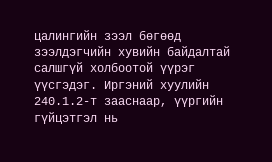цалингийн зээл бөгөөд зээлдэгчийн хувийн байдалтай салшгүй холбоотой үүрэг үүсгэдэг. Иргэний хуулийн 240.1.2-т зааснаар, үүргийн гүйцэтгэл нь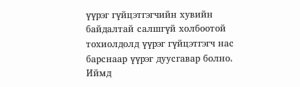үүрэг гүйцэтгэгчийн хувийн байдалтай салшгүй холбоотой тохиолдолд үүрэг гүйцэтгэгч нас барснаар үүрэг дуусгавар болно. Иймд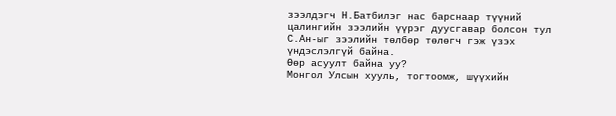зээлдэгч Н.Батбилэг нас барснаар түүний цалингийн зээлийн үүрэг дуусгавар болсон тул С.Ан-ыг зээлийн төлбөр төлөгч гэж үзэх үндэслэлгүй байна.
Өөр асуулт байна уу?
Монгол Улсын хууль, тогтоомж, шүүхийн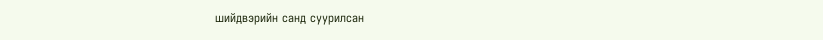шийдвэрийн санд суурилсан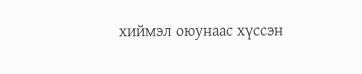хиймэл оюунаас хүссэн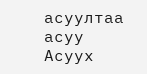асуултаа асуу
Асуух